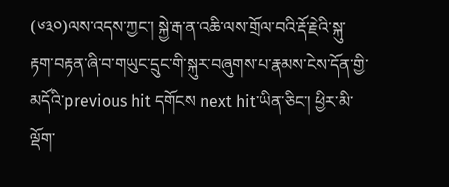(༦༣༠)ལས་འདས་ཀྱང་། སྐྱེ་རྒ་ན་འཆི་ལས་གྲོལ་བའི་རྡོ་རྗེའི་སྐུ་རྟག་བརྟན་ཞི་བ་གཡུང་དྲུང་གི་སྐུར་བཞུགས་པ་རྣམས་ངེས་དོན་གྱི་མདོའི་previous hit དགོངས next hit་ཡིན་ཅིང་། ཕྱིར་མི་ལྡོག་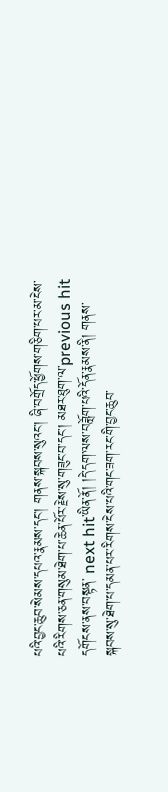པའི་བྱང་ཆུབ་སེམས་དཔའ་རྣམས་དང་། གནས་སྐབས་སུའང་། ཞི་བགྲོད་ཕྱོགས་གཅིག་པར་མ་ངེས་པའི་རིགས་ཅན་གསུམ་ཐེག་པ་ཆེན་པོར་རྗེས་སུ་གཟུང་བ་དང་། མཐར་ཐུག་ལ་previous hit དགོངས་ནས་བསྟན་ next hit་ཡིན་ནོ། །དེ་དག་ལས་བཟློག་པའི་དོན་རྣམས་ནི། གནས་སྐབས་སུ་ཐེག་པ་དམན་པར་རིགས་ངེས་པའི་གང་ཟག་རང་གི་བྱང་ཆུབ་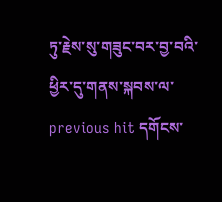ཏུ་རྗེས་སུ་གཟུང་བར་བྱ་བའི་ཕྱིར་དུ་གནས་སྐབས་ལ་previous hit དགོངས་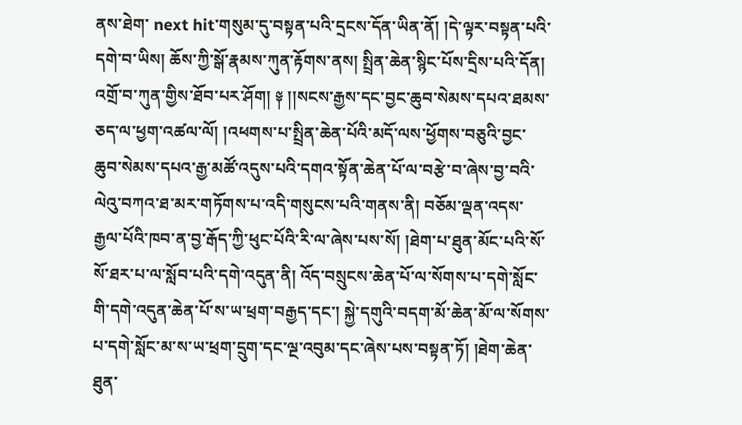ནས་ཐེག་ next hit་གསུམ་དུ་བསྟན་པའི་དྲངས་དོན་ཡིན་ནོ། །དེ་ལྟར་བསྟན་པའི་དགེ་བ་ཡིས། ཆོས་ཀྱི་སྒོ་རྣམས་ཀུན་རྟོགས་ནས། སྤྲིན་ཆེན་སྙིང་པོས་དྲིས་པའི་དོན། འགྲོ་བ་ཀུན་གྱིས་ཐོབ་པར་ཤོག། ༈ །།སངས་རྒྱས་དང་བྱང་ཆུབ་སེམས་དཔའ་ཐམས་ཅད་ལ་ཕྱག་འཚལ་ལོ། །འཕགས་པ་སྤྲིན་ཆེན་པོའི་མདོ་ལས་ཕྱོགས་བཅུའི་བྱང་ཆུབ་སེམས་དཔའ་རྒྱ་མཚོ་འདུས་པའི་དགའ་སྟོན་ཆེན་པོ་ལ་བརྩེ་བ་ཞེས་བྱ་བའི་ལེའུ་བཀའ་ཐ་མར་གཏོགས་པ་འདི་གསུངས་པའི་གནས་ནི། བཅོམ་ལྡན་འདས་རྒྱལ་པོའི་ཁབ་ན་བྱ་རྒོད་ཀྱི་ཕུང་པོའི་རི་ལ་ཞེས་པས་སོ། །ཐེག་པ་ཐུན་མོང་པའི་སོ་སོ་ཐར་པ་ལ་སློབ་པའི་དགེ་འདུན་ནི། འོད་བསྲུངས་ཆེན་པོ་ལ་སོགས་པ་དགེ་སློང་གི་དགེ་འདུན་ཆེན་པོ་ས་ཡ་ཕྲག་བརྒྱད་དང་། སྐྱེ་དགུའི་བདག་མོ་ཆེན་མོ་ལ་སོགས་པ་དགེ་སློང་མ་ས་ཡ་ཕྲག་དྲུག་དང་ལྔ་འབུམ་དང་ཞེས་པས་བསྟན་ཏོ། །ཐེག་ཆེན་ཐུན་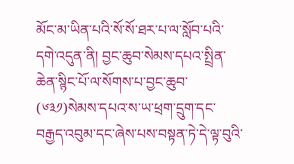མོང་མ་ཡིན་པའི་སོ་སོ་ཐར་པ་ལ་སློབ་པའི་དགེ་འདུན་ནི། བྱང་ཆུབ་སེམས་དཔའ་སྤྲིན་ཆེན་སྙིང་པོ་ལ་སོགས་པ་བྱང་ཆུབ་
(༦༣༡)སེམས་དཔའ་ས་ཡ་ཕྲག་དྲུག་དང་བརྒྱད་འབུམ་དང་ཞེས་པས་བསྟན་ཏེ་དེ་ལྟ་བུའི་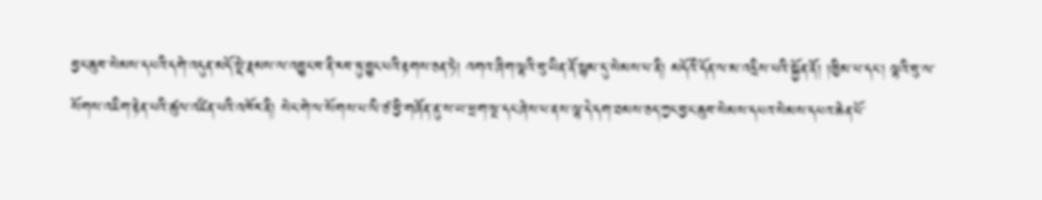བྱང་ཆུབ་སེམས་དཔའི་དགེ་འདུན་མདོ་སྡེ་རྣམས་ལ་འབྱུང་བ་ནི་རབ་ཏུ་བྱུང་པའི་རྟགས་ཅན་ཏེ། འགའ་ཞིག་ལྷའི་བུ་ཡིན་ནོ་སྙམ་དུ་སེམས་པ་ནི། མདོའི་དོན་ལ་མ་འདྲིས་པའི་སྐྱོན་ནོ། །ཁྱིམ་པ་དང་། ལྷའི་བུ་ལ་སོགས་འཇིག་རྟེན་པའི་ཚུལ་འཛིན་པའི་འཁོར་ནི། སེང་གེ་ལ་སོགས་པ་ལི་ཙ་བྱི་གཞོན་ནུ་ས་ཡ་ཕྲག་ལྔ་དང་ཞེས་པ་ནས་ལྷ་དེ་དག་ཐམས་ཅད་ཀྱང་བྱང་ཆུབ་སེམས་དཔའ་སེམས་དཔའ་ཆེན་པོ་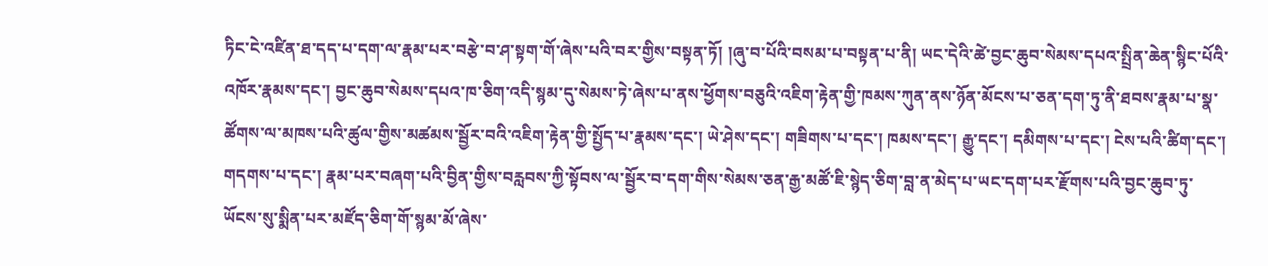ཏིང་ངེ་འཛིན་ཐ་དད་པ་དག་ལ་རྣམ་པར་བརྩེ་བ་ཤ་སྟག་གོ་ཞེས་པའི་བར་གྱིས་བསྟན་ཏོ། །ཞུ་བ་པོའི་བསམ་པ་བསྟན་པ་ནི། ཡང་དེའི་ཚེ་བྱང་ཆུབ་སེམས་དཔའ་སྤྲིན་ཆེན་སྙིང་པོའི་འཁོར་རྣམས་དང་། བྱང་ཆུབ་སེམས་དཔའ་ཁ་ཅིག་འདི་སྙམ་དུ་སེམས་ཏེ་ཞེས་པ་ནས་ཕྱོགས་བཅུའི་འཇིག་རྟེན་གྱི་ཁམས་ཀུན་ནས་ཉོན་མོངས་པ་ཅན་དག་ཏུ་ནི་ཐབས་རྣམ་པ་སྣ་ཚོགས་ལ་མཁས་པའི་ཚུལ་གྱིས་མཚམས་སྦྱོར་བའི་འཇིག་རྟེན་གྱི་སྤྱོད་པ་རྣམས་དང་། ཡེ་ཤེས་དང་། གཟིགས་པ་དང་། ཁམས་དང་། རྒྱུ་དང་། དམིགས་པ་དང་། ངེས་པའི་ཚིག་དང་། གདགས་པ་དང་། རྣམ་པར་བཞག་པའི་བྱིན་གྱིས་བརླབས་ཀྱི་སྟོབས་ལ་སྦྱོར་བ་དག་གིས་སེམས་ཅན་རྒྱ་མཚོ་ཇི་སྙེད་ཅིག་བླ་ན་མེད་པ་ཡང་དག་པར་རྫོགས་པའི་བྱང་ཆུབ་ཏུ་ཡོངས་སུ་སྨིན་པར་མཛོད་ཅིག་གོ་སྙམ་མོ་ཞེས་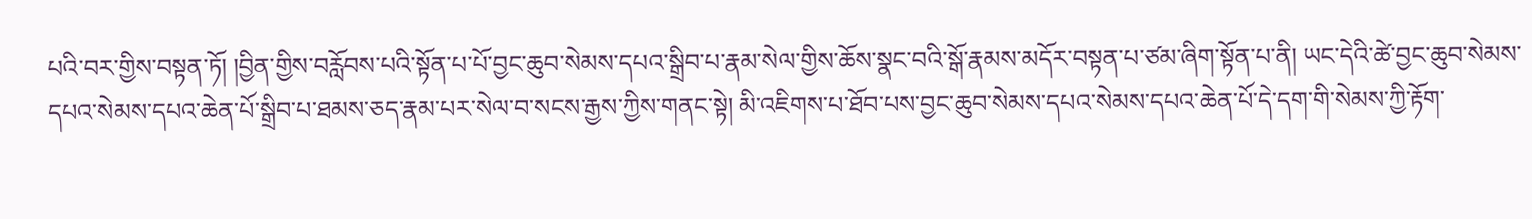པའི་བར་གྱིས་བསྟན་ཏོ། །བྱིན་གྱིས་བརློབས་པའི་སྟོན་པ་པོ་བྱང་ཆུབ་སེམས་དཔའ་སྒྲིབ་པ་རྣམ་སེལ་གྱིས་ཆོས་སྣང་བའི་སྒོ་རྣམས་མདོར་བསྟན་པ་ཙམ་ཞིག་སྟོན་པ་ནི། ཡང་དེའི་ཚེ་བྱང་ཆུབ་སེམས་དཔའ་སེམས་དཔའ་ཆེན་པོ་སྒྲིབ་པ་ཐམས་ཅད་རྣམ་པར་སེལ་བ་སངས་རྒྱས་ཀྱིས་གནང་སྟེ། མི་འཇིགས་པ་ཐོབ་པས་བྱང་ཆུབ་སེམས་དཔའ་སེམས་དཔའ་ཆེན་པོ་དེ་དག་གི་སེམས་ཀྱི་རྟོག་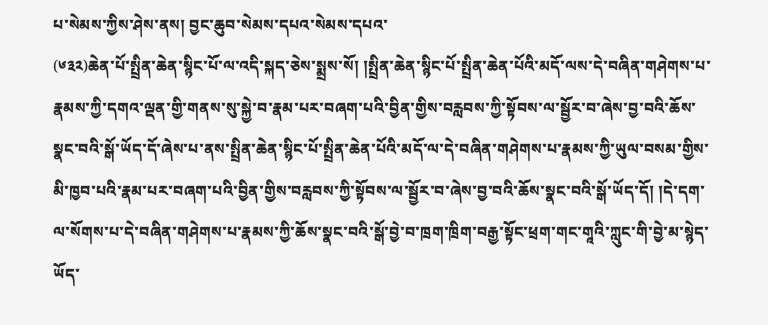པ་སེམས་ཀྱིས་ཤེས་ནས། བྱང་ཆུབ་སེམས་དཔའ་སེམས་དཔའ་
(༦༣༢)ཆེན་པོ་སྤྲིན་ཆེན་སྙིང་པོ་ལ་འདི་སྐད་ཅེས་སྨྲས་སོ། །སྤྲིན་ཆེན་སྙིང་པོ་སྤྲིན་ཆེན་པོའི་མདོ་ལས་དེ་བཞིན་གཤེགས་པ་རྣམས་ཀྱི་དགའ་ལྡན་གྱི་གནས་སུ་སྐྱེ་བ་རྣམ་པར་བཞག་པའི་བྱིན་གྱིས་བརླབས་ཀྱི་སྟོབས་ལ་སྦྱོར་བ་ཞེས་བྱ་བའི་ཆོས་སྣང་བའི་སྒོ་ཡོད་དོ་ཞེས་པ་ནས་སྤྲིན་ཆེན་སྙིང་པོ་སྤྲིན་ཆེན་པོའི་མདོ་ལ་དེ་བཞིན་གཤེགས་པ་རྣམས་ཀྱི་ཡུལ་བསམ་གྱིས་མི་ཁྱབ་པའི་རྣམ་པར་བཞག་པའི་བྱིན་གྱིས་བརླབས་ཀྱི་སྟོབས་ལ་སྦྱོར་བ་ཞེས་བྱ་བའི་ཆོས་སྣང་བའི་སྒོ་ཡོད་དོ། །དེ་དག་ལ་སོགས་པ་དེ་བཞིན་གཤེགས་པ་རྣམས་ཀྱི་ཆོས་སྣང་བའི་སྒོ་བྱེ་བ་ཁྲག་ཁྲིག་བརྒྱ་སྟོང་ཕྲག་གང་གཱའི་ཀླུང་གི་བྱེ་མ་སྙེད་ཡོད་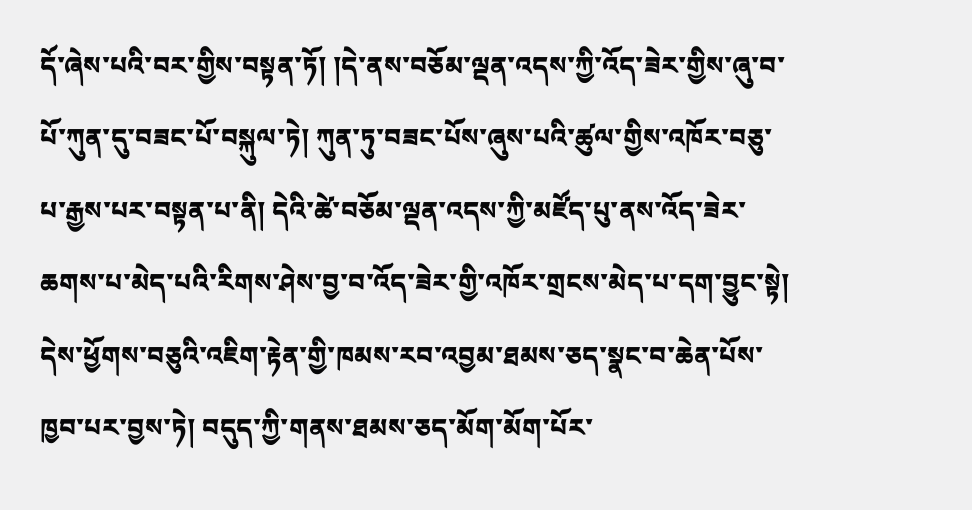དོ་ཞེས་པའི་བར་གྱིས་བསྟན་ཏོ། །དེ་ནས་བཅོམ་ལྡན་འདས་ཀྱི་འོད་ཟེར་གྱིས་ཞུ་བ་པོ་ཀུན་དུ་བཟང་པོ་བསྐུལ་ཏེ། ཀུན་ཏུ་བཟང་པོས་ཞུས་པའི་ཚུལ་གྱིས་འཁོར་བཅུ་པ་རྒྱས་པར་བསྟན་པ་ནི། དེའི་ཚེ་བཅོམ་ལྡན་འདས་ཀྱི་མཛོད་པུ་ནས་འོད་ཟེར་ཆགས་པ་མེད་པའི་རིགས་ཤེས་བྱ་བ་འོད་ཟེར་གྱི་འཁོར་གྲངས་མེད་པ་དག་བྱུང་སྟེ། དེས་ཕྱོགས་བཅུའི་འཇིག་རྟེན་གྱི་ཁམས་རབ་འབྱམ་ཐམས་ཅད་སྣང་བ་ཆེན་པོས་ཁྱབ་པར་བྱས་ཏེ། བདུད་ཀྱི་གནས་ཐམས་ཅད་མོག་མོག་པོར་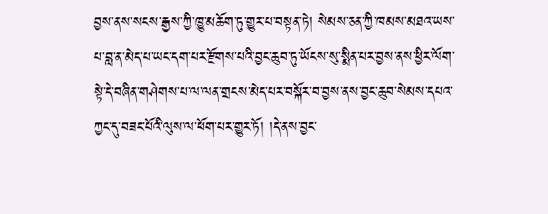བྱས་ནས་སངས་རྒྱས་ཀྱི་ཁྱུ་མཆོག་ཏུ་གྱུར་པ་བསྟན་ཏེ། སེམས་ཅན་ཀྱི་ཁམས་མཐའ་ཡས་པ་བླ་ན་མེད་པ་ཡང་དག་པར་རྫོགས་པའི་བྱང་ཆུབ་ཏུ་ཡོངས་སུ་སྨིན་པར་བྱས་ནས་ཕྱིར་ལོག་སྟེ་དེ་བཞིན་གཤེགས་པ་ལ་ལན་གྲངས་མེད་པར་བསྐོར་བ་བྱས་ནས་བྱང་ཆུབ་སེམས་དཔའ་ཀྱང་དུ་བཟང་པོའི་ལུས་ལ་ཕོག་པར་གྱུར་ཏོ། །དེ་ནས་བྱང་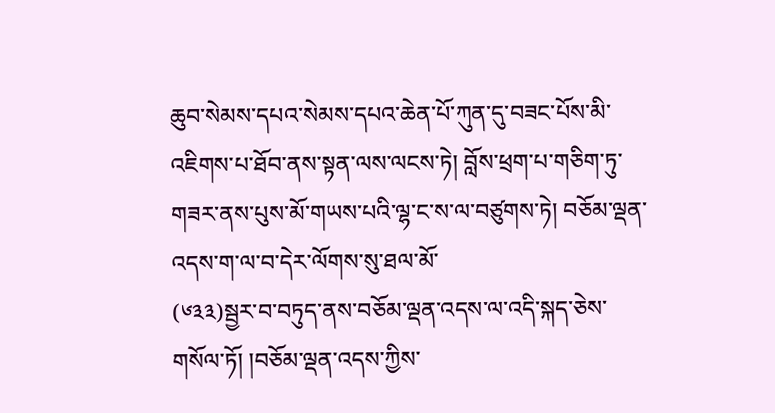ཆུབ་སེམས་དཔའ་སེམས་དཔའ་ཆེན་པོ་ཀུན་དུ་བཟང་པོས་མི་འཇིགས་པ་ཐོབ་ནས་སྟན་ལས་ལངས་ཏེ། བློས་ཕྲག་པ་གཅིག་ཏུ་གཟར་ནས་པུས་མོ་གཡས་པའི་ལྷ་ང་ས་ལ་བཙུགས་ཏེ། བཅོམ་ལྡན་འདས་ག་ལ་བ་དེར་ལོགས་སུ་ཐལ་མོ་
(༦༣༣)སྦྱར་བ་བཏུད་ནས་བཅོམ་ལྡན་འདས་ལ་འདི་སྐད་ཅེས་གསོལ་ཏོ། །བཅོམ་ལྡན་འདས་ཀྱིས་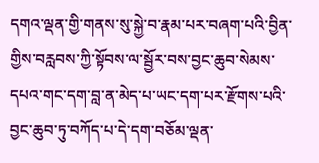དགའ་ལྡན་གྱི་གནས་སུ་སྐྱེ་བ་རྣམ་པར་བཞག་པའི་བྱིན་གྱིས་བརླབས་ཀྱི་སྟོབས་ལ་སྦྱོར་བས་བྱང་ཆུབ་སེམས་དཔའ་གང་དག་བླ་ན་མེད་པ་ཡང་དག་པར་རྫོགས་པའི་བྱང་ཆུབ་ཏུ་བཀོད་པ་དེ་དག་བཅོམ་ལྡན་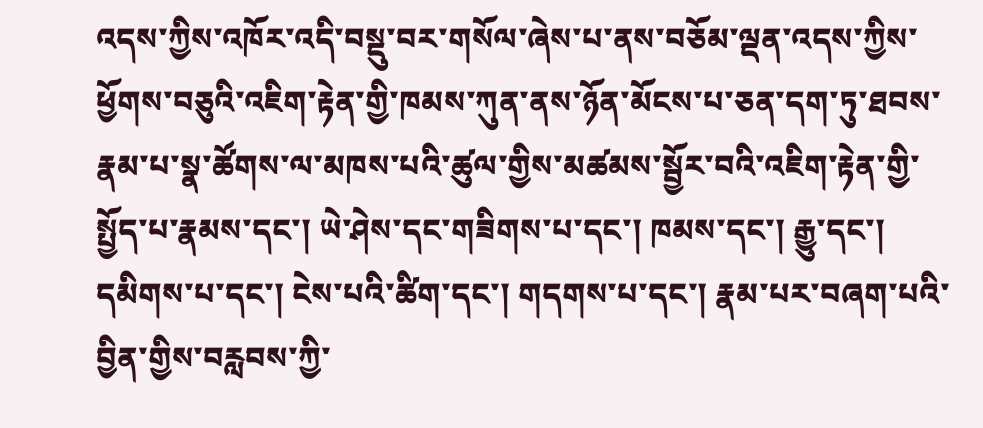འདས་ཀྱིས་འཁོར་འདི་བསྡུ་བར་གསོལ་ཞེས་པ་ནས་བཅོམ་ལྡན་འདས་ཀྱིས་ཕྱོགས་བཅུའི་འཇིག་རྟེན་གྱི་ཁམས་ཀུན་ནས་ཉོན་མོངས་པ་ཅན་དག་ཏུ་ཐབས་རྣམ་པ་སྣ་ཚོགས་ལ་མཁས་པའི་ཚུལ་གྱིས་མཚམས་སྦྱོར་བའི་འཇིག་རྟེན་གྱི་སྤྱོད་པ་རྣམས་དང་། ཡེ་ཤེས་དང་གཟིགས་པ་དང་། ཁམས་དང་། རྒྱུ་དང་། དམིགས་པ་དང་། ངེས་པའི་ཚིག་དང་། གདགས་པ་དང་། རྣམ་པར་བཞག་པའི་བྱིན་གྱིས་བརླབས་ཀྱི་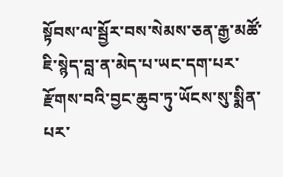སྟོབས་ལ་སྦྱོར་བས་སེམས་ཅན་རྒྱ་མཚོ་ཇི་སྙེད་བླ་ན་མེད་པ་ཡང་དག་པར་རྫོགས་བའི་བྱང་ཆུབ་ཏུ་ཡོངས་སུ་སྨིན་པར་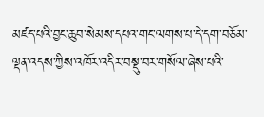མཛད་པའི་བྱང་ཆུབ་སེམས་དཔའ་གང་ལགས་པ་དེ་དག་བཅོམ་ལྡན་འདས་ཀྱིས་འཁོར་འདིར་བསྡུ་བར་གསོལ་ཞེས་པའི་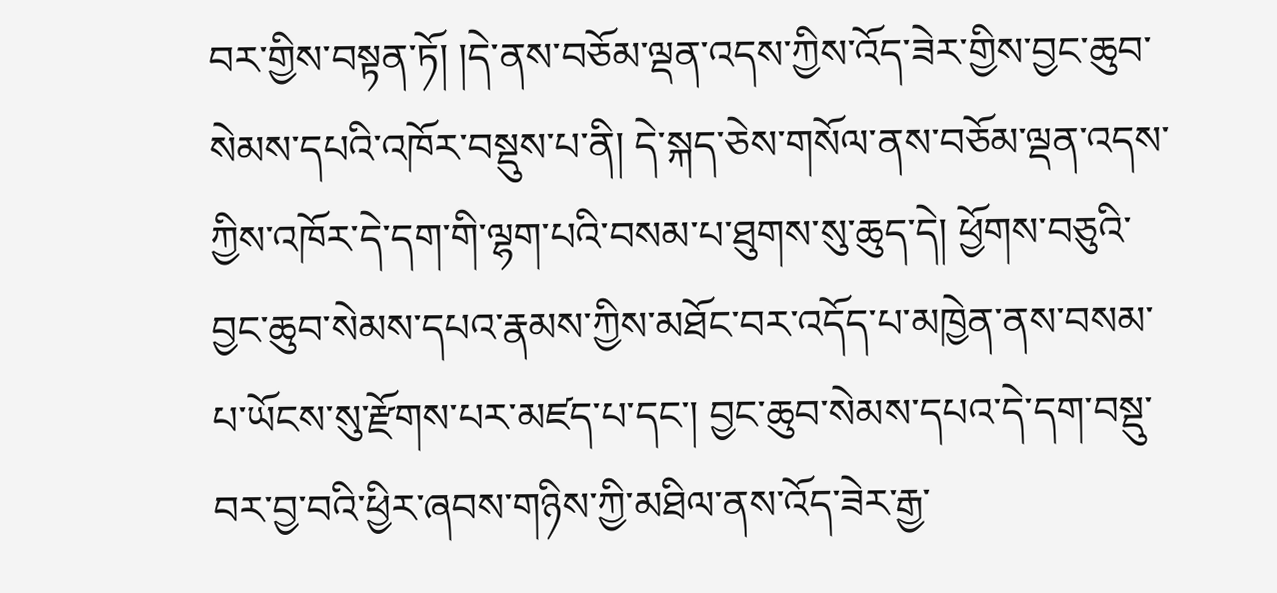བར་གྱིས་བསྟན་ཏོ། །དེ་ནས་བཅོམ་ལྡན་འདས་ཀྱིས་འོད་ཟེར་གྱིས་བྱང་ཆུབ་སེམས་དཔའི་འཁོར་བསྡུས་པ་ནི། དེ་སྐད་ཅེས་གསོལ་ནས་བཅོམ་ལྡན་འདས་ཀྱིས་འཁོར་དེ་དག་གི་ལྷག་པའི་བསམ་པ་ཐུགས་སུ་ཆུད་དེ། ཕྱོགས་བཅུའི་བྱང་ཆུབ་སེམས་དཔའ་རྣམས་ཀྱིས་མཐོང་བར་འདོད་པ་མཁྱེན་ནས་བསམ་པ་ཡོངས་སུ་རྫོགས་པར་མཛད་པ་དང་། བྱང་ཆུབ་སེམས་དཔའ་དེ་དག་བསྡུ་བར་བྱ་བའི་ཕྱིར་ཞབས་གཉིས་ཀྱི་མཐིལ་ནས་འོད་ཟེར་རྒྱ་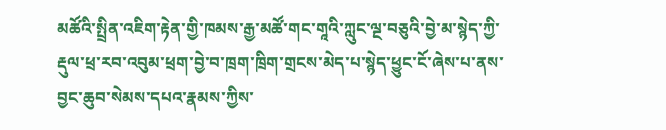མཚོའི་སྤྲིན་འཇིག་རྟེན་གྱི་ཁམས་རྒྱ་མཚོ་གང་གཱའི་ཀླུང་ལྔ་བཅུའི་བྱེ་མ་སྙེད་ཀྱི་རྡུལ་ཕྲ་རབ་འབུམ་ཕྲག་བྱེ་བ་ཁྲག་ཁྲིག་གྲངས་མེད་པ་སྙེད་ཕྱུང་ངོ་ཞེས་པ་ནས་བྱང་ཆུབ་སེམས་དཔའ་རྣམས་ཀྱིས་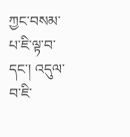ཀྱང་བསམ་པ་ཇི་ལྟ་བ་དང་། འདུལ་བ་ཇི་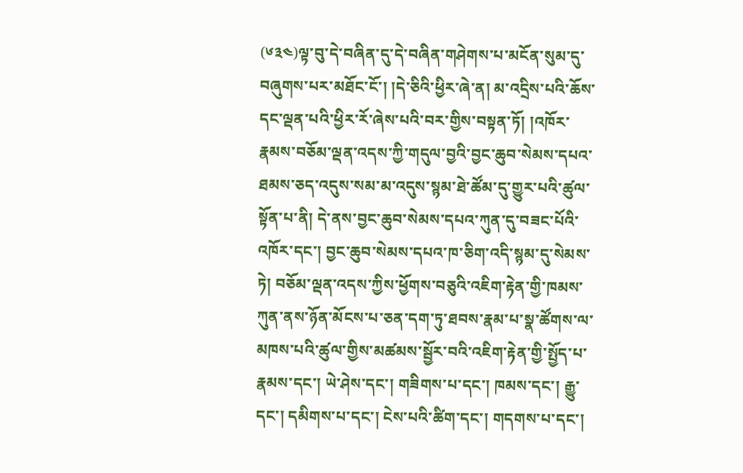(༦༣༤)ལྟ་བུ་དེ་བཞིན་དུ་དེ་བཞིན་གཤེགས་པ་མངོན་སུམ་དུ་བཞུགས་པར་མཐོང་ངོ་། །དེ་ཅིའི་ཕྱིར་ཞེ་ན། མ་འདྲིས་པའི་ཆོས་དང་ལྡན་པའི་ཕྱིར་རོ་ཞེས་པའི་བར་གྱིས་བསྟན་ཏོ། །འཁོར་རྣམས་བཅོམ་ལྡན་འདས་ཀྱི་གདུལ་བྱའི་བྱང་ཆུབ་སེམས་དཔའ་ཐམས་ཅད་འདུས་སམ་མ་འདུས་སྙམ་ཐེ་ཚོམ་དུ་གྱུར་པའི་ཚུལ་སྟོན་པ་ནི། དེ་ནས་བྱང་ཆུབ་སེམས་དཔའ་ཀུན་དུ་བཟང་པོའི་འཁོར་དང་། བྱང་ཆུབ་སེམས་དཔའ་ཁ་ཅིག་འདི་སྙམ་དུ་སེམས་ཏེ། བཅོམ་ལྡན་འདས་ཀྱིས་ཕྱོགས་བཅུའི་འཇིག་རྟེན་གྱི་ཁམས་ཀུན་ནས་ཉོན་མོངས་པ་ཅན་དག་ཏུ་ཐབས་རྣམ་པ་སྣ་ཚོགས་ལ་མཁས་པའི་ཚུལ་གྱིས་མཚམས་སྦྱོར་བའི་འཇིག་རྟེན་གྱི་སྤྱོད་པ་རྣམས་དང་། ཡེ་ཤེས་དང་། གཟིགས་པ་དང་། ཁམས་དང་། རྒྱུ་དང་། དམིགས་པ་དང་། ངེས་པའི་ཚིག་དང་། གདགས་པ་དང་།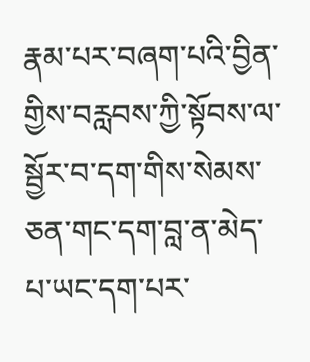རྣམ་པར་བཞག་པའི་བྱིན་གྱིས་བརླབས་ཀྱི་སྟོབས་ལ་སྦྱོར་བ་དག་གིས་སེམས་ཅན་གང་དག་བླ་ན་མེད་པ་ཡང་དག་པར་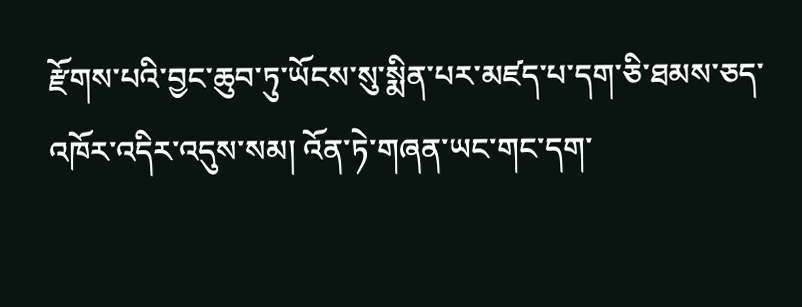རྫོགས་པའི་བྱང་ཆུབ་ཏུ་ཡོངས་སུ་སྨིན་པར་མཛད་པ་དག་ཅི་ཐམས་ཅད་འཁོར་འདིར་འདུས་སམ། འོན་ཏེ་གཞན་ཡང་གང་དག་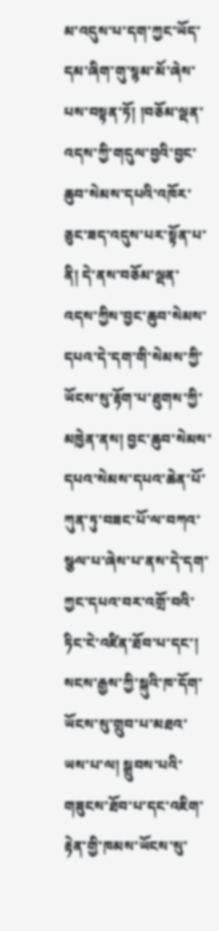མ་འདུས་པ་དག་ཀྱང་ཡོད་དམ་ཞིག་གུ་སྙམ་མོ་ཞེས་པས་བསྟན་ཏོ། །བཅོམ་ལྡན་འདས་ཀྱི་གདུལ་བྱའི་བྱང་ཆུབ་སེམས་དཔའི་འཁོར་ཅུང་ཟད་འདུས་པར་སྟོན་པ་ནི། དེ་ནས་བཅོམ་ལྡན་འདས་ཀྱིས་བྱང་ཆུབ་སེམས་དཔའ་དེ་དག་གི་སེམས་ཀྱི་ཡོངས་སུ་རྟོག་པ་ཐུགས་ཀྱི་མཁྱེན་ནས། བྱང་ཆུབ་སེམས་དཔའ་སེམས་དཔའ་ཆེན་པོ་ཀུན་ཏུ་བཟང་པོ་ལ་བཀའ་སྩལ་པ་ཞེས་པ་ནས་དེ་དག་ཀྱང་དཔའ་བར་འགྲོ་བའི་ཏིང་ངེ་འཛིན་ཐོབ་པ་དང་། སངས་རྒྱས་ཀྱི་སྐུའི་ཁ་དོག་ཡོངས་སུ་གྲུབ་པ་མཐའ་ཡས་པ་ལ། སྒྲུབས་པའི་གཟུངས་ཐོབ་པ་དང་འཇིག་རྟེན་གྱི་ཁམས་ཡོངས་སུ་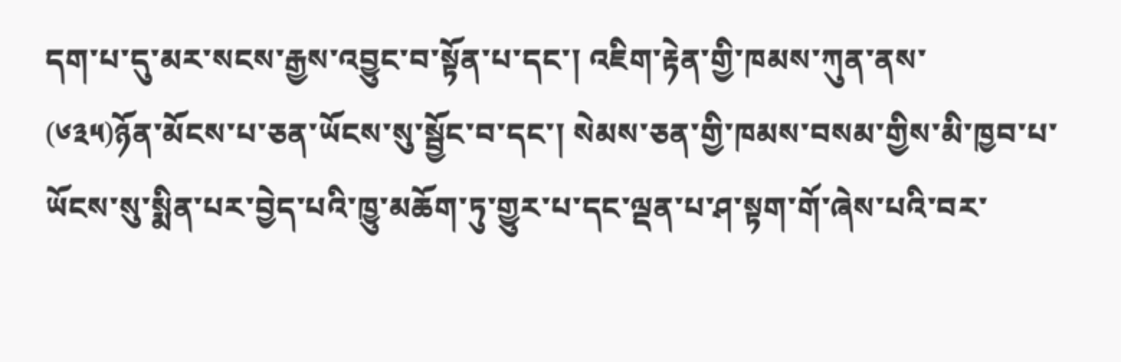དག་པ་དུ་མར་སངས་རྒྱས་འབྱུང་བ་སྟོན་པ་དང་། འཇིག་རྟེན་གྱི་ཁམས་ཀུན་ནས་
(༦༣༥)ཉོན་མོངས་པ་ཅན་ཡོངས་སུ་སྦྱོང་བ་དང་། སེམས་ཅན་གྱི་ཁམས་བསམ་གྱིས་མི་ཁྱབ་པ་ཡོངས་སུ་སྨིན་པར་བྱེད་པའི་ཁྱུ་མཆོག་ཏུ་གྱུར་པ་དང་ལྡན་པ་ཤ་སྟག་གོ་ཞེས་པའི་བར་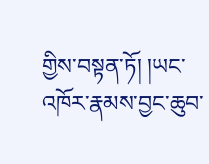གྱིས་བསྟན་ཏོ། །ཡང་འཁོར་རྣམས་བྱང་ཆུབ་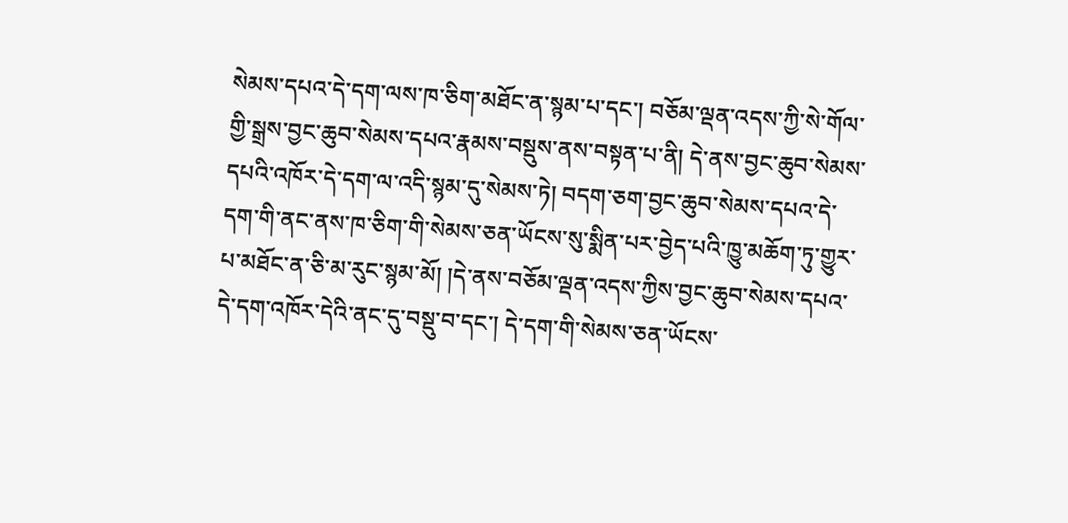སེམས་དཔའ་དེ་དག་ལས་ཁ་ཅིག་མཐོང་ན་སྙམ་པ་དང་། བཅོམ་ལྡན་འདས་ཀྱི་སེ་གོལ་གྱི་སྒྲས་བྱང་ཆུབ་སེམས་དཔའ་རྣམས་བསྡུས་ནས་བསྟན་པ་ནི། དེ་ནས་བྱང་ཆུབ་སེམས་དཔའི་འཁོར་དེ་དག་ལ་འདི་སྙམ་དུ་སེམས་ཏེ། བདག་ཅག་བྱང་ཆུབ་སེམས་དཔའ་དེ་དག་གི་ནང་ནས་ཁ་ཅིག་གི་སེམས་ཅན་ཡོངས་སུ་སྨིན་པར་བྱེད་པའི་ཁྱུ་མཆོག་ཏུ་གྱུར་པ་མཐོང་ན་ཅི་མ་རུང་སྙམ་མོ། །དེ་ནས་བཅོམ་ལྡན་འདས་ཀྱིས་བྱང་ཆུབ་སེམས་དཔའ་དེ་དག་འཁོར་དེའི་ནང་དུ་བསྡུ་བ་དང་། དེ་དག་གི་སེམས་ཅན་ཡོངས་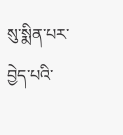སུ་སྨིན་པར་བྱེད་པའི་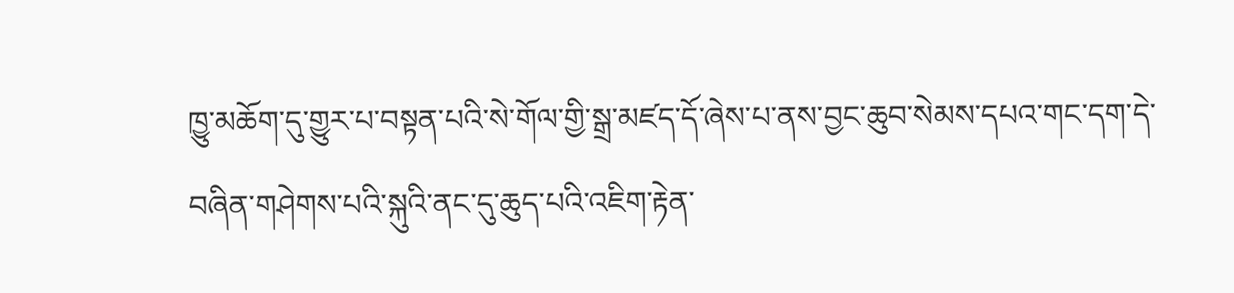ཁྱུ་མཆོག་དུ་གྱུར་པ་བསྟན་པའི་སེ་གོལ་གྱི་སྒྲ་མཛད་དོ་ཞེས་པ་ནས་བྱང་ཆུབ་སེམས་དཔའ་གང་དག་དེ་བཞིན་གཤེགས་པའི་སྐུའི་ནང་དུ་ཆུད་པའི་འཇིག་རྟེན་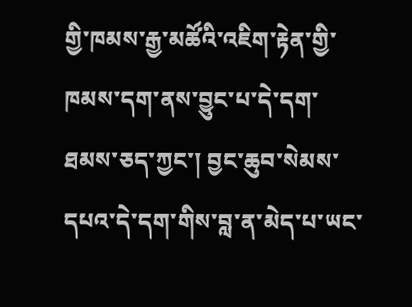གྱི་ཁམས་རྒྱ་མཚོའི་འཇིག་རྟེན་གྱི་ཁམས་དག་ནས་བྱུང་པ་དེ་དག་ཐམས་ཅད་ཀྱང་། བྱང་ཆུབ་སེམས་དཔའ་དེ་དག་གིས་བླ་ན་མེད་པ་ཡང་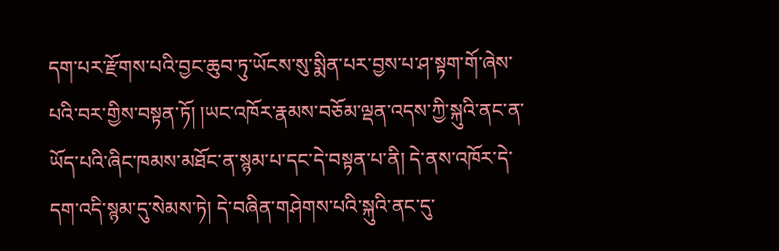དག་པར་རྫོགས་པའི་བྱང་ཆུབ་ཏུ་ཡོངས་སུ་སྨིན་པར་བྱས་པ་ཤ་སྟག་གོ་ཞེས་པའི་བར་གྱིས་བསྟན་ཏོ། །ཡང་འཁོར་རྣམས་བཅོམ་ལྡན་འདས་ཀྱི་སྐུའི་ནང་ན་ཡོད་པའི་ཞིང་ཁམས་མཐོང་ན་སྙམ་པ་དང་དེ་བསྟན་པ་ནི། དེ་ནས་འཁོར་དེ་དག་འདི་སྙམ་དུ་སེམས་ཏེ། དེ་བཞིན་གཤེགས་པའི་སྐུའི་ནང་དུ་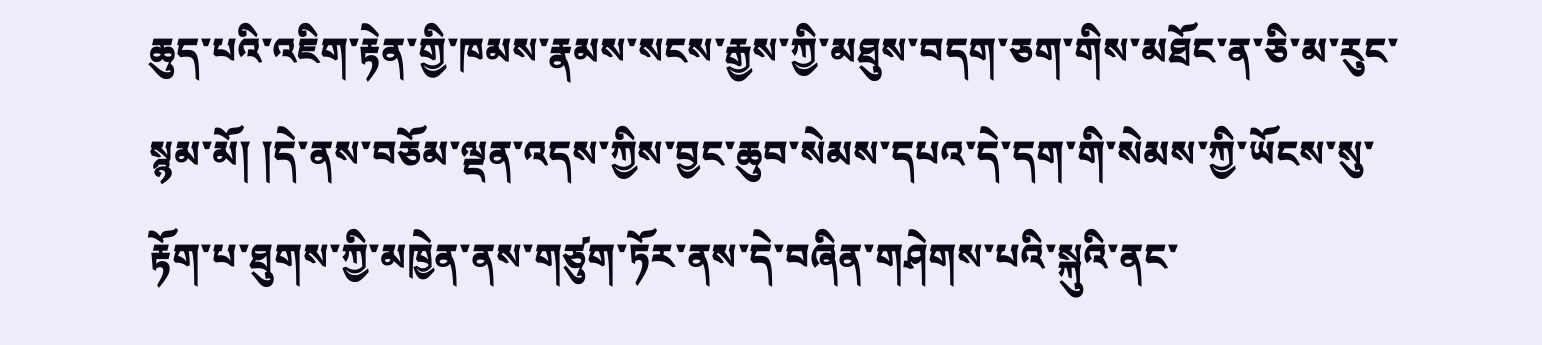ཆུད་པའི་འཇིག་རྟེན་གྱི་ཁམས་རྣམས་སངས་རྒྱས་ཀྱི་མཐུས་བདག་ཅག་གིས་མཐོང་ན་ཅི་མ་རུང་སྙམ་མོ། །དེ་ནས་བཅོམ་ལྡན་འདས་ཀྱིས་བྱང་ཆུབ་སེམས་དཔའ་དེ་དག་གི་སེམས་ཀྱི་ཡོངས་སུ་རྟོག་པ་ཐུགས་ཀྱི་མཁྱེན་ནས་གཙུག་ཏོར་ནས་དེ་བཞིན་གཤེགས་པའི་སྐུའི་ནང་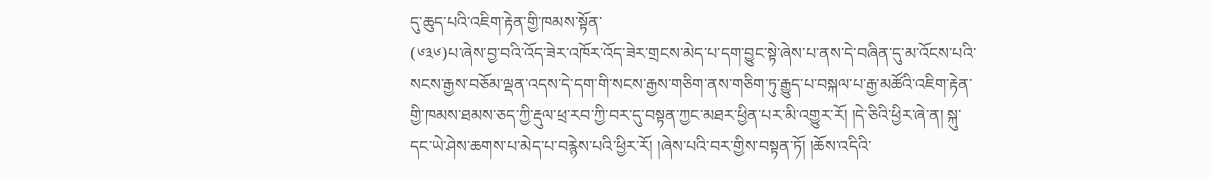དུ་ཆུད་པའི་འཇིག་རྟེན་གྱི་ཁམས་སྟོན་
(༦༣༦)པ་ཞེས་བྱ་བའི་འོད་ཟེར་འཁོར་འོད་ཟེར་གྲངས་མེད་པ་དག་བྱུང་སྟེ་ཞེས་པ་ནས་དེ་བཞིན་དུ་མ་འོངས་པའི་སངས་རྒྱས་བཅོམ་ལྡན་འདས་དེ་དག་གི་སངས་རྒྱས་གཅིག་ནས་གཅིག་ཏུ་རྒྱུད་པ་བསྐལ་པ་རྒྱ་མཚོའི་འཇིག་རྟེན་གྱི་ཁམས་ཐམས་ཅད་ཀྱི་རྡུལ་ཕྲ་རབ་ཀྱི་བར་དུ་བསྟན་ཀྱང་མཐར་ཕྱིན་པར་མི་འགྱུར་རོ། །དེ་ཅིའི་ཕྱིར་ཞེ་ན། སྐུ་དང་ཡེ་ཤེས་ཆགས་པ་མེད་པ་བརྙེས་པའི་ཕྱིར་རོ། །ཞེས་པའི་བར་གྱིས་བསྟན་ཏོ། །ཆོས་འདིའི་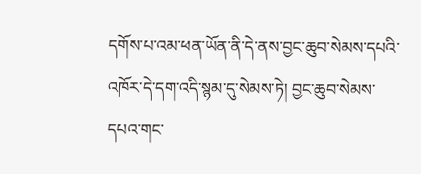དགོས་པ་འམ་ཕན་ཡོན་ནི་དེ་ནས་བྱང་ཆུབ་སེམས་དཔའི་འཁོར་དེ་དག་འདི་སྙམ་དུ་སེམས་ཏེ། བྱང་ཆུབ་སེམས་དཔའ་གང་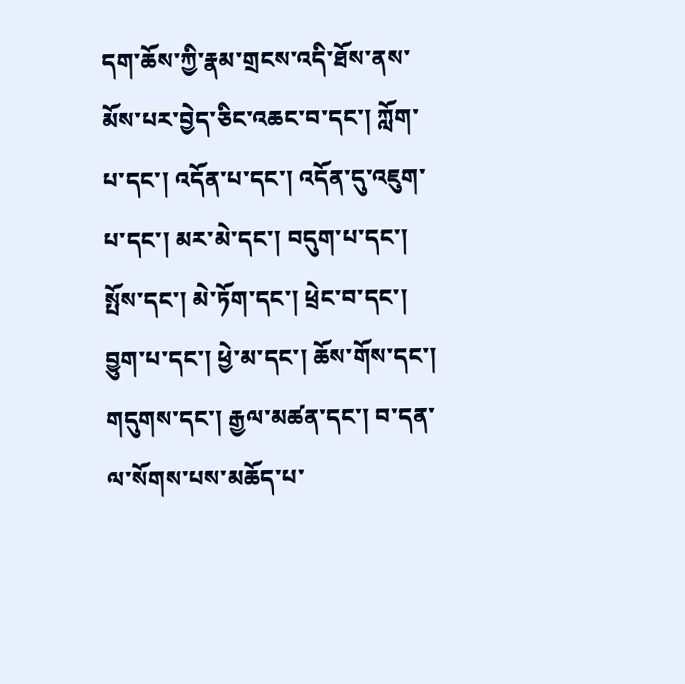དག་ཆོས་ཀྱི་རྣམ་གྲངས་འདི་ཐོས་ནས་མོས་པར་བྱེད་ཅིང་འཆང་བ་དང་། ཀློག་པ་དང་། འདོན་པ་དང་། འདོན་དུ་འཇུག་པ་དང་། མར་མེ་དང་། བདུག་པ་དང་། སྤོས་དང་། མེ་ཏོག་དང་། ཕྲེང་བ་དང་། བྱུག་པ་དང་། ཕྱེ་མ་དང་། ཆོས་གོས་དང་། གདུགས་དང་། རྒྱལ་མཚན་དང་། བ་དན་ལ་སོགས་པས་མཆོད་པ་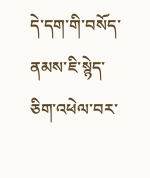དེ་དག་གི་བསོད་ནམས་ཇི་སྙེད་ཅིག་འཕེལ་བར་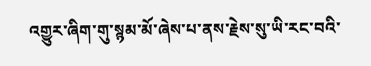འགྱུར་ཞིག་གུ་སྙམ་མོ་ཞེས་པ་ནས་རྗེས་སུ་ཡི་རང་བའི་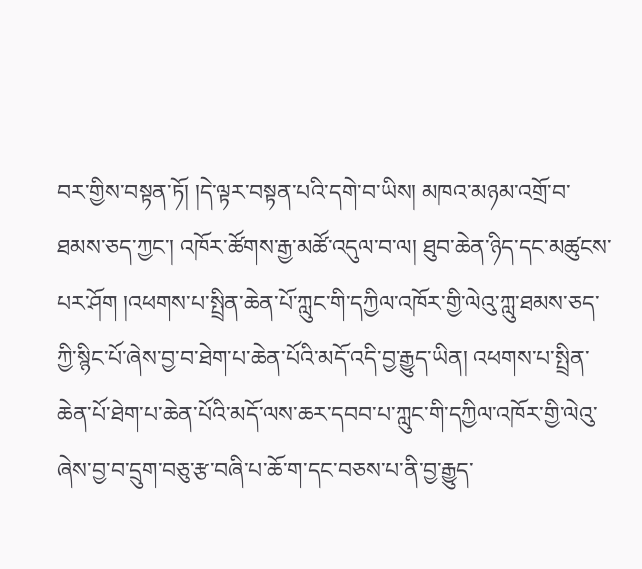བར་གྱིས་བསྟན་ཏོ། །དེ་ལྟར་བསྟན་པའི་དགེ་བ་ཡིས། མཁའ་མཉམ་འགྲོ་བ་ཐམས་ཅད་ཀྱང་། འཁོར་ཚོགས་རྒྱ་མཚོ་འདུལ་བ་ལ། ཐུབ་ཆེན་ཉིད་དང་མཚུངས་པར་ཤོག །འཕགས་པ་སྤྲིན་ཆེན་པོ་ཀླུང་གི་དཀྱིལ་འཁོར་གྱི་ལེའུ་ཀླུ་ཐམས་ཅད་ཀྱི་སྙིང་པོ་ཞེས་བྱ་བ་ཐེག་པ་ཆེན་པོའི་མདོ་འདི་བྱ་རྒྱུད་ཡིན། འཕགས་པ་སྤྲིན་ཆེན་པོ་ཐེག་པ་ཆེན་པོའི་མདོ་ལས་ཆར་དབབ་པ་ཀླུང་གི་དཀྱིལ་འཁོར་གྱི་ལེའུ་ཞེས་བྱ་བ་དྲུག་བཅུ་རྩ་བཞི་པ་ཆོ་ག་དང་བཅས་པ་ནི་བྱ་རྒྱུད་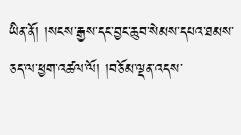ཡིན་ནོ། །སངས་རྒྱས་དང་བྱང་ཆུབ་སེམས་དཔའ་ཐམས་ཅད་ལ་ཕྱག་འཚལ་ལོ། །བཅོམ་ལྡན་འདས་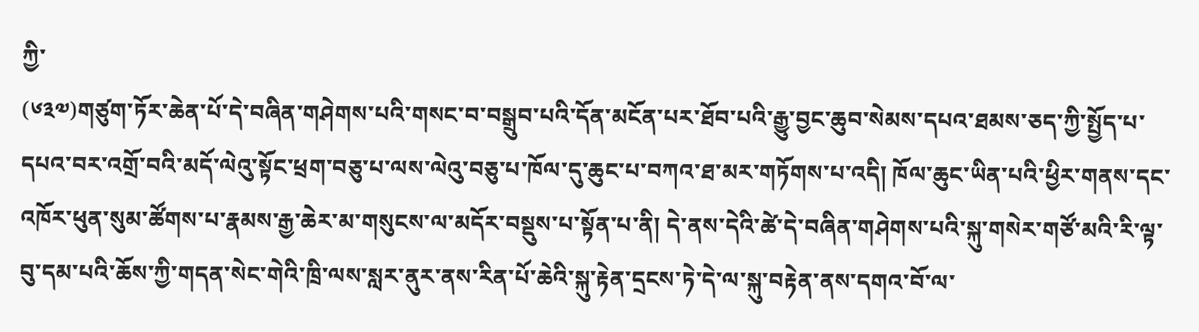ཀྱི་
(༦༣༧)གཙུག་ཏོར་ཆེན་པོ་དེ་བཞིན་གཤེགས་པའི་གསང་བ་བསྒྲུབ་པའི་དོན་མངོན་པར་ཐོབ་པའི་རྒྱུ་བྱང་ཆུབ་སེམས་དཔའ་ཐམས་ཅད་ཀྱི་སྤྱོད་པ་དཔའ་བར་འགྲོ་བའི་མདོ་ལེའུ་སྟོང་ཕྲག་བཅུ་པ་ལས་ལེའུ་བཅུ་པ་ཁོལ་དུ་ཆུང་པ་བཀའ་ཐ་མར་གཏོགས་པ་འདི། ཁོལ་ཆུང་ཡིན་པའི་ཕྱིར་གནས་དང་འཁོར་ཕུན་སུམ་ཚོགས་པ་རྣམས་རྒྱ་ཆེར་མ་གསུངས་ལ་མདོར་བསྡུས་པ་སྟོན་པ་ནི། དེ་ནས་དེའི་ཚེ་དེ་བཞིན་གཤེགས་པའི་སྐུ་གསེར་གཙོ་མའི་རི་ལྟ་བུ་དམ་པའི་ཆོས་ཀྱི་གདན་སེང་གེའི་ཁྲི་ལས་སླར་ནུར་ནས་རིན་པོ་ཆེའི་སྐུ་རྟེན་དྲངས་ཏེ་དེ་ལ་སྐུ་བརྟེན་ནས་དགའ་བོ་ལ་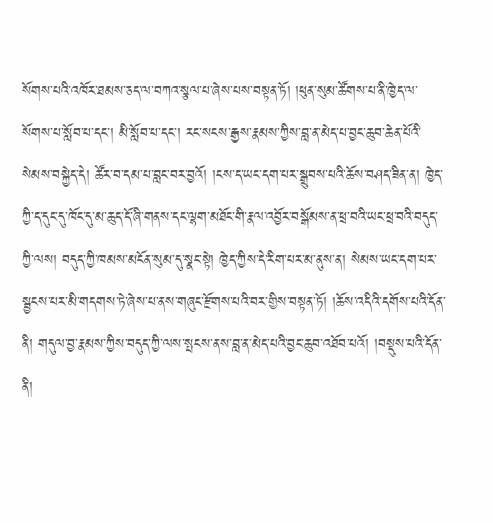སོགས་པའི་འཁོར་ཐམས་ཅད་ལ་བཀའ་སྩལ་པ་ཞེས་པས་བསྟན་ཏོ། །ཕུན་སུམ་ཚོགས་པ་ནི་ཁྱེད་ལ་སོགས་པ་སློབ་པ་དང་། མི་སློབ་པ་དང་། རང་སངས་རྒྱས་རྣམས་ཀྱིས་བླ་ན་མེད་པ་བྱང་ཆུབ་ཆེན་པོའི་སེམས་བསྐྱེད་དེ། ཚོར་བ་དམ་པ་བླང་བར་བྱའོ། །ངས་ད་ཡང་དག་པར་སྒྲུབས་པའི་ཆོས་བཤད་ཟིན་ན། ཁྱེད་ཀྱི་ད་དུང་དུ་ཁོང་དུ་མ་ཆུད་དོ་ཞི་གནས་དང་ལྷག་མཐོང་གི་རྣལ་འབྱོར་བསྒོམས་ན་ཕྲ་བའི་ཡང་ཕྲ་བའི་བདུད་ཀྱི་ལས། བདུད་ཀྱི་ཁམས་མངོན་སུམ་དུ་སྣང་སྟེ། ཁྱེད་ཀྱིས་དེ་རིག་པར་མ་ནུས་ན། སེམས་ཡང་དག་པར་སྦྱངས་པར་མི་གདགས་ཏེ་ཞེས་པ་ནས་གཞུང་རྫོགས་པའི་བར་གྱིས་བསྟན་ཏོ། །ཆོས་འདིའི་དགོས་པའི་དོན་ནི། གདུལ་བྱ་རྣམས་ཀྱིས་བདུད་ཀྱི་ལས་སྤངས་ནས་བླ་ན་མེད་པའི་བྱང་ཆུབ་འཐོབ་པའོ། །བསྡུས་པའི་དོན་ནི།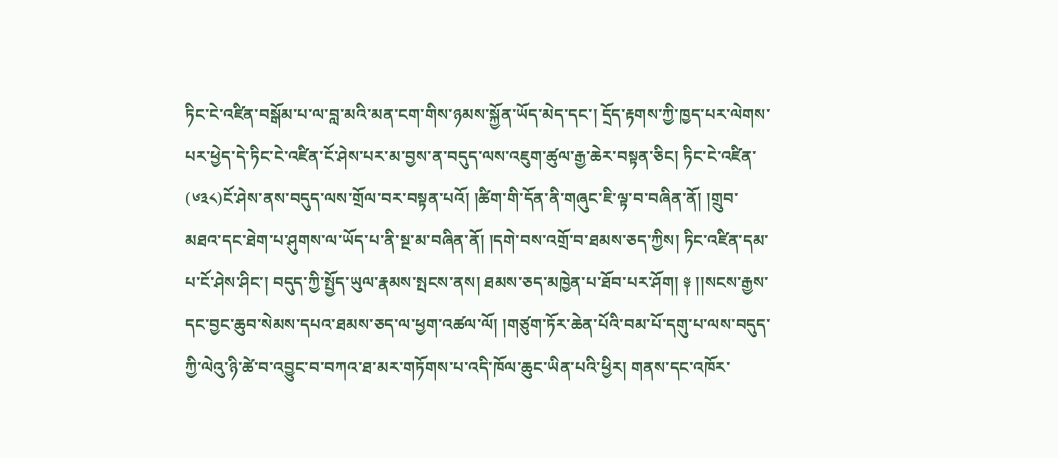ཏིང་ངེ་འཛིན་བསྒོམ་པ་ལ་བླ་མའི་མན་ངག་གིས་ཉམས་སྐྱོན་ཡོད་མེད་དང་། དྲོད་རྟགས་ཀྱི་ཁྱད་པར་ལེགས་པར་ཕྱེད་དེ་ཏིང་ངེ་འཛིན་ངོ་ཤེས་པར་མ་བྱས་ན་བདུད་ལས་འཇུག་ཚུལ་རྒྱ་ཆེར་བསྟན་ཅིང། ཏིང་ངེ་འཛིན་
(༦༣༨)ངོ་ཤེས་ནས་བདུད་ལས་གྲོལ་བར་བསྟན་པའོ། །ཚིག་གི་དོན་ནི་གཞུང་ཇི་ལྟ་བ་བཞིན་ནོ། །གྲུབ་མཐའ་དང་ཐེག་པ་ཤུགས་ལ་ཡོད་པ་ནི་སྔ་མ་བཞིན་ནོ། །དགེ་བས་འགྲོ་བ་ཐམས་ཅད་ཀྱིས། ཏིང་འཛིན་དམ་པ་ངོ་ཤེས་ཤིང་། བདུད་ཀྱི་སྤྱོད་ཡུལ་རྣམས་སྤངས་ནས། ཐམས་ཅད་མཁྱེན་པ་ཐོབ་པར་ཤོག། ༈ །།སངས་རྒྱས་དང་བྱང་ཆུབ་སེམས་དཔའ་ཐམས་ཅད་ལ་ཕྱག་འཚལ་ལོ། །གཙུག་ཏོར་ཆེན་པོའི་བམ་པོ་དགུ་པ་ལས་བདུད་ཀྱི་ལེའུ་ཉི་ཚེ་བ་འབྱུང་བ་བཀའ་ཐ་མར་གཏོགས་པ་འདི་ཁོལ་ཆུང་ཡིན་པའི་ཕྱིར། གནས་དང་འཁོར་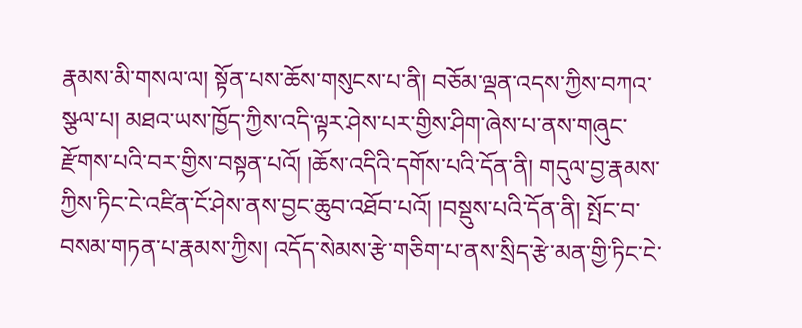རྣམས་མི་གསལ་ལ། སྟོན་པས་ཆོས་གསུངས་པ་ནི། བཅོམ་ལྡན་འདས་ཀྱིས་བཀའ་སྩལ་པ། མཐའ་ཡས་ཁྱོད་ཀྱིས་འདི་ལྟར་ཤེས་པར་གྱིས་ཤིག་ཞེས་པ་ནས་གཞུང་རྫོགས་པའི་བར་གྱིས་བསྟན་པའོ། །ཆོས་འདིའི་དགོས་པའི་དོན་ནི། གདུལ་བྱ་རྣམས་ཀྱིས་ཏིང་ངེ་འཛིན་ངོ་ཤེས་ནས་བྱང་ཆུབ་འཐོབ་པའོ། །བསྡུས་པའི་དོན་ནི། སྤོང་བ་བསམ་གཏན་པ་རྣམས་ཀྱིས། འདོད་སེམས་རྩེ་གཅིག་པ་ནས་སྲིད་རྩེ་མན་གྱི་ཏིང་ངེ་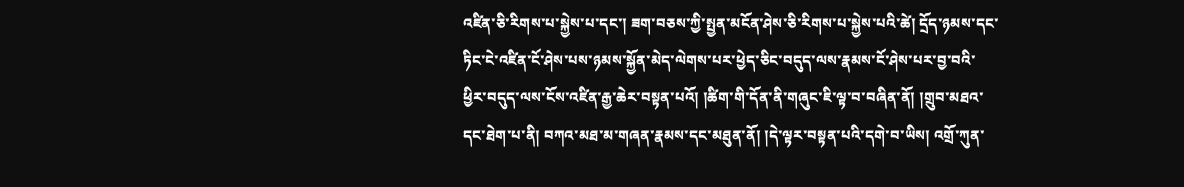འཛིན་ཅི་རིགས་པ་སྐྱེས་པ་དང་། ཟག་བཅས་ཀྱི་སྤྱན་མངོན་ཤེས་ཅི་རིགས་པ་སྐྱེས་པའི་ཚེ། དྲོད་ཉམས་དང་ཏིང་ངེ་འཛིན་ངོ་ཤེས་པས་ཉམས་སྐྱོན་མེད་ལེགས་པར་ཕྱེད་ཅིང་བདུད་ལས་རྣམས་ངོ་ཤེས་པར་བྱ་བའི་ཕྱིར་བདུད་ལས་ངོས་འཛིན་རྒྱ་ཆེར་བསྟན་པའོ། །ཚིག་གི་དོན་ནི་གཞུང་ཇི་ལྟ་བ་བཞིན་ནོ། །གྲུབ་མཐའ་དང་ཐེག་པ་ནི། བཀའ་མཐ་མ་གཞན་རྣམས་དང་མཐུན་ནོ། །དེ་ལྟར་བསྟན་པའི་དགེ་བ་ཡིས། འགྲོ་ཀུན་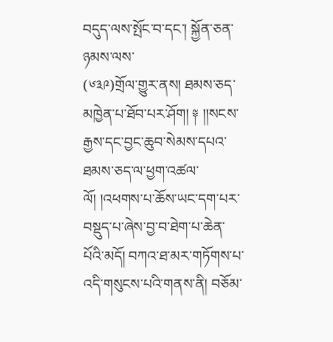བདུད་ལས་སྤོང་བ་དང་། སྐྱོན་ཅན་ཉམས་ལས་
(༦༣༩)གྲོལ་གྱུར་ནས། ཐམས་ཅད་མཁྱེན་པ་ཐོབ་པར་ཤོག། ༈ །།སངས་རྒྱས་དང་བྱང་ཆུབ་སེམས་དཔའ་ཐམས་ཅད་ལ་ཕྱག་འཚལ་ལོ། །འཕགས་པ་ཆོས་ཡང་དག་པར་བསྡུད་པ་ཞེས་བྱ་བ་ཐེག་པ་ཆེན་པོའི་མདོ། བཀའ་ཐ་མར་གཏོགས་པ་འདི་གསུངས་པའི་གནས་ནི། བཅོམ་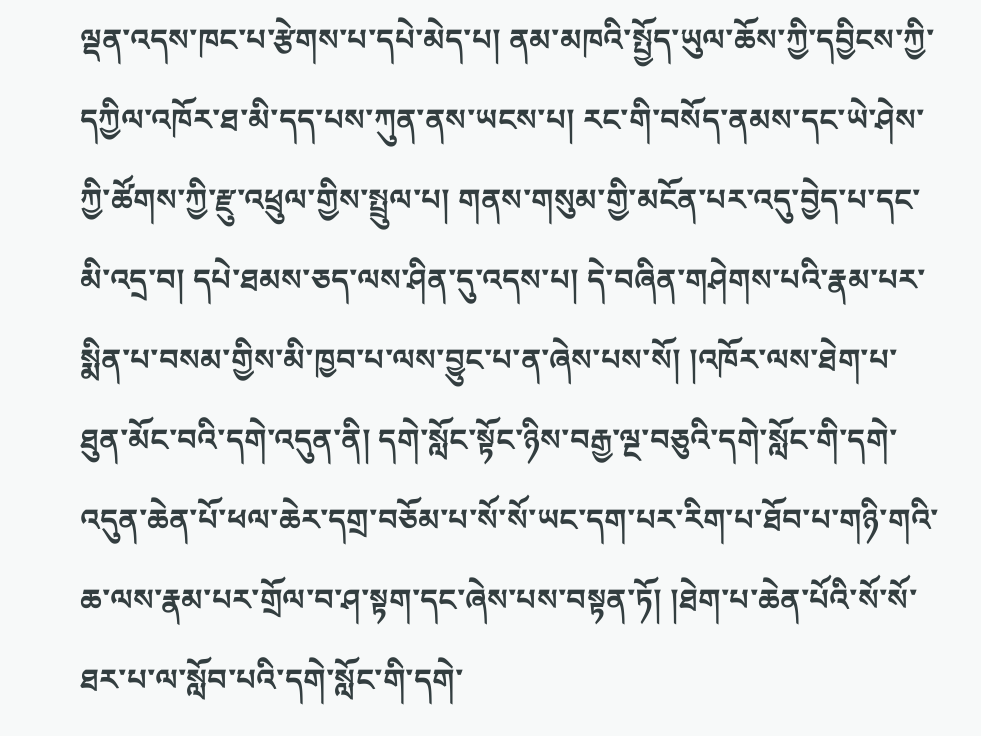ལྡན་འདས་ཁང་པ་རྩེགས་པ་དཔེ་མེད་པ། ནམ་མཁའི་སྤྱོད་ཡུལ་ཆོས་ཀྱི་དབྱིངས་ཀྱི་དཀྱིལ་འཁོར་ཐ་མི་དད་པས་ཀུན་ནས་ཡངས་པ། རང་གི་བསོད་ནམས་དང་ཡེ་ཤེས་ཀྱི་ཚོགས་ཀྱི་རྫུ་འཕྲུལ་གྱིས་སྤྲུལ་པ། གནས་གསུམ་གྱི་མངོན་པར་འདུ་བྱེད་པ་དང་མི་འདྲ་བ། དཔེ་ཐམས་ཅད་ལས་ཤིན་དུ་འདས་པ། དེ་བཞིན་གཤེགས་པའི་རྣམ་པར་སྨིན་པ་བསམ་གྱིས་མི་ཁྱབ་པ་ལས་བྱུང་པ་ན་ཞེས་པས་སོ། །འཁོར་ལས་ཐེག་པ་ཐུན་མོང་བའི་དགེ་འདུན་ནི། དགེ་སློང་སྟོང་ཉིས་བརྒྱ་ལྔ་བཅུའི་དགེ་སློང་གི་དགེ་འདུན་ཆེན་པོ་ཕལ་ཆེར་དགྲ་བཅོམ་པ་སོ་སོ་ཡང་དག་པར་རིག་པ་ཐོབ་པ་གཉི་གའི་ཆ་ལས་རྣམ་པར་གྲོལ་བ་ཤ་སྟག་དང་ཞེས་པས་བསྟན་ཏོ། །ཐེག་པ་ཆེན་པོའི་སོ་སོ་ཐར་པ་ལ་སློབ་པའི་དགེ་སློང་གི་དགེ་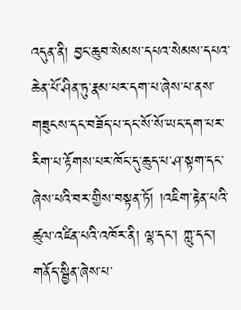འདུན་ནི། བྱང་ཆུབ་སེམས་དཔའ་སེམས་དཔའ་ཆེན་པོ་ཤིན་ཏུ་རྣམ་པར་དག་པ་ཞེས་པ་ནས་གཟུངས་དང་བཟོད་པ་དང་སོ་སོ་ཡང་དག་པར་རིག་པ་རྟོགས་པར་ཁོང་དུ་ཆུད་པ་ཤ་སྟག་དང་ཞེས་པའི་བར་གྱིས་བསྟན་ཏོ། །འཇིག་རྟེན་པའི་ཚུལ་འཛིན་པའི་འཁོར་ནི། ལྷ་དང་། ཀླུ་དང་། གནོད་སྦྱིན་ཞེས་པ་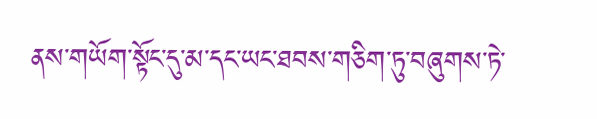ནས་གཡོག་སྟོང་དུ་མ་དང་ཡང་ཐབས་གཅིག་ཏུ་བཞུགས་ཏེ་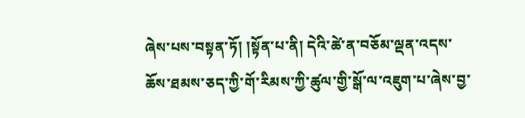ཞེས་པས་བསྟན་ཏོ། །སྟོན་པ་ནི། དེའི་ཚེ་ན་བཅོམ་ལྡན་འདས་ཆོས་ཐམས་ཅད་ཀྱི་གོ་རིམས་ཀྱི་ཚུལ་གྱི་སྒོ་ལ་འཇུག་པ་ཞེས་བྱ་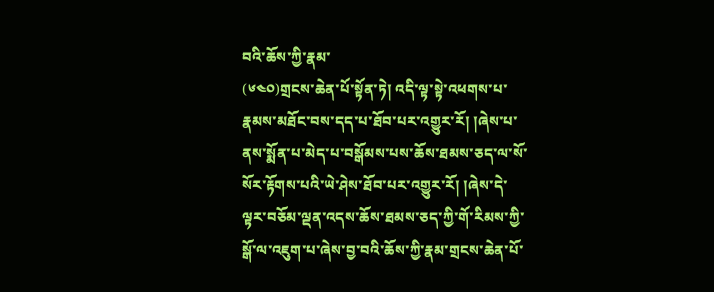བའི་ཆོས་ཀྱི་རྣམ་
(༦༤༠)གྲངས་ཆེན་པོ་སྟོན་ཏེ། འདི་ལྟ་སྟེ་འཕགས་པ་རྣམས་མཐོང་བས་དད་པ་ཐོབ་པར་འགྱུར་རོ། །ཞེས་པ་ནས་སྨོན་པ་མེད་པ་བསྒོམས་པས་ཆོས་ཐམས་ཅད་ལ་སོ་སོར་རྟོགས་པའི་ཡེ་ཤེས་ཐོབ་པར་འགྱུར་རོ། །ཞེས་དེ་ལྟར་བཅོམ་ལྡན་འདས་ཆོས་ཐམས་ཅད་ཀྱི་གོ་རིམས་ཀྱི་སྒོ་ལ་འཇུག་པ་ཞེས་བྱ་བའི་ཆོས་ཀྱི་རྣམ་གྲངས་ཆེན་པོ་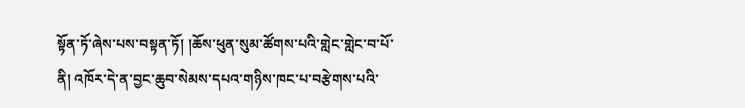སྟོན་ཏོ་ཞེས་པས་བསྟན་ཏོ། །ཆོས་ཕུན་སུམ་ཚོགས་པའི་གླེང་གླེང་བ་པོ་ནི། འཁོར་དེ་ན་བྱང་ཆུབ་སེམས་དཔའ་གཉིས་ཁང་པ་བརྩེགས་པའི་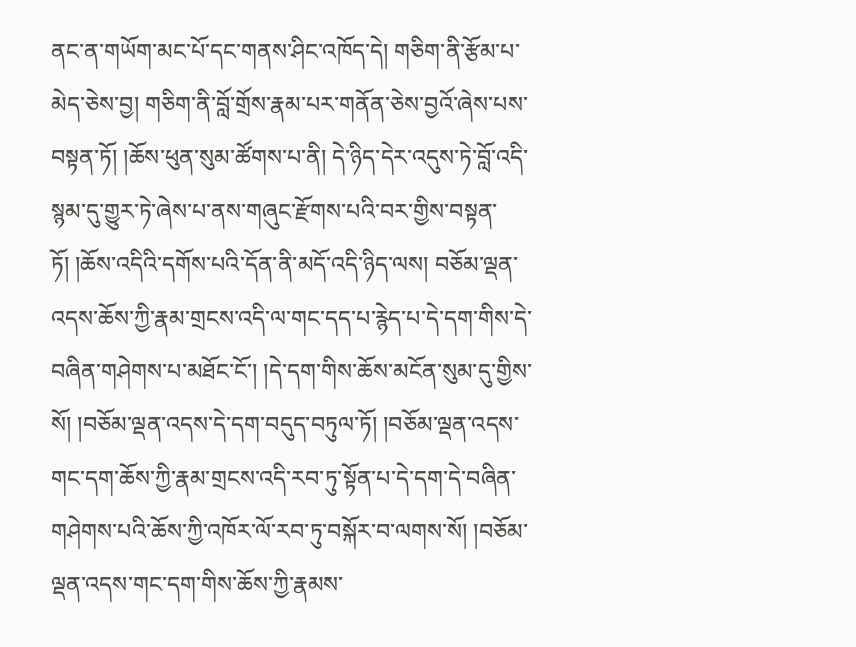ནང་ན་གཡོག་མང་པོ་དང་གནས་ཤིང་འཁོད་དེ། གཅིག་ནི་རྩོམ་པ་མེད་ཅེས་བྱ། གཅིག་ནི་བློ་གྲོས་རྣམ་པར་གནོན་ཅེས་བྱའོ་ཞེས་པས་བསྟན་ཏོ། །ཆོས་ཕུན་སུམ་ཚོགས་པ་ནི། དེ་ཉིད་དེར་འདུས་ཏེ་བློ་འདི་སྙམ་དུ་གྱུར་ཏེ་ཞེས་པ་ནས་གཞུང་རྫོགས་པའི་བར་གྱིས་བསྟན་ཏོ། །ཆོས་འདིའི་དགོས་པའི་དོན་ནི་མདོ་འདི་ཉིད་ལས། བཅོམ་ལྡན་འདས་ཆོས་ཀྱི་རྣམ་གྲངས་འདི་ལ་གང་དད་པ་རྙེད་པ་དེ་དག་གིས་དེ་བཞིན་གཤེགས་པ་མཐོང་ངོ་། །དེ་དག་གིས་ཆོས་མངོན་སུམ་དུ་གྱིས་སོ། །བཅོམ་ལྡན་འདས་དེ་དག་བདུད་བཏུལ་ཏོ། །བཅོམ་ལྡན་འདས་གང་དག་ཆོས་ཀྱི་རྣམ་གྲངས་འདི་རབ་ཏུ་སྟོན་པ་དེ་དག་དེ་བཞིན་གཤེགས་པའི་ཆོས་ཀྱི་འཁོར་ལོ་རབ་ཏུ་བསྐོར་བ་ལགས་སོ། །བཅོམ་ལྡན་འདས་གང་དག་གིས་ཆོས་ཀྱི་རྣམས་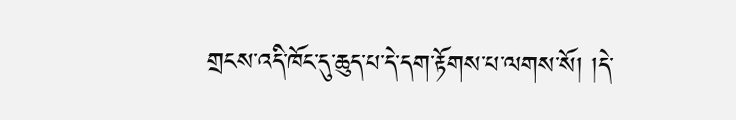གྲངས་འདི་ཁོང་དུ་ཆུད་པ་དེ་དག་རྟོགས་པ་ལགས་སོ། །དེ་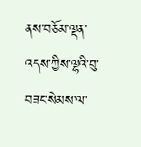ནས་བཅོམ་ལྡན་འདས་ཀྱིས་ལྷའི་བུ་བཟང་སེམས་ལ་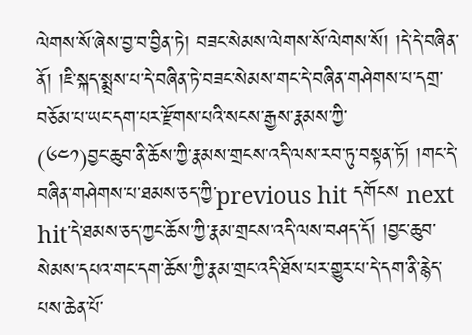ལེགས་སོ་ཞེས་བྱ་བ་བྱིན་ཏེ། བཟང་སེམས་ལེགས་སོ་ལེགས་སོ། །དེ་དེ་བཞིན་ནོ། །ཇི་སྐད་སྨྲས་པ་དེ་བཞིན་ཏེ་བཟང་སེམས་གང་དེ་བཞིན་གཤེགས་པ་དགྲ་བཅོམ་པ་ཡང་དག་པར་རྫོགས་པའི་སངས་རྒྱས་རྣམས་ཀྱི་
(༦༤༡)བྱང་ཆུབ་ནི་ཆོས་ཀྱི་རྣམས་གྲངས་འདི་ལས་རབ་ཏུ་བསྟན་ཏོ། །གང་དེ་བཞིན་གཤེགས་པ་ཐམས་ཅད་ཀྱི་previous hit དགོངས next hit་དེ་ཐམས་ཅད་ཀྱང་ཆོས་ཀྱི་རྣམ་གྲངས་འདི་ལས་བཤད་དོ། །བྱང་ཆུབ་སེམས་དཔའ་གང་དག་ཆོས་ཀྱི་རྣམ་གྲང་འདི་ཐོས་པར་གྱུར་པ་དེ་དག་ནི་རྙེད་པས་ཆེན་པོ་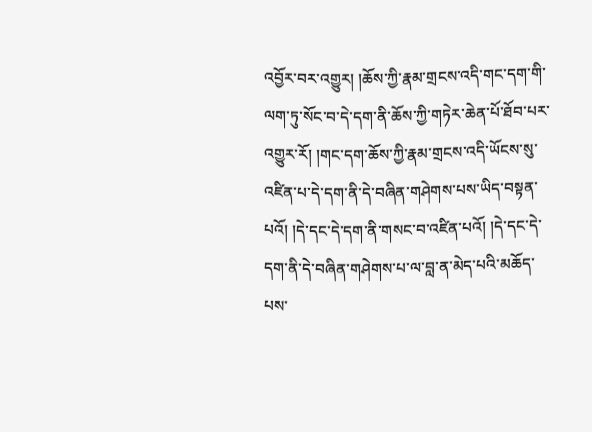འབྱོར་བར་འགྱུར། །ཆོས་ཀྱི་རྣམ་གྲངས་འདི་གང་དག་གི་ལག་ཏུ་སོང་བ་དེ་དག་ནི་ཆོས་ཀྱི་གཏེར་ཆེན་པོ་ཐོབ་པར་འགྱུར་རོ། །གང་དག་ཆོས་ཀྱི་རྣམ་གྲངས་འདི་ཡོངས་སུ་འཛིན་པ་དེ་དག་ནི་དེ་བཞིན་གཤེགས་པས་ཡིད་བསྟན་པའོ། །དེ་དང་དེ་དག་ནི་གསང་བ་འཛིན་པའོ། །དེ་དང་དེ་དག་ནི་དེ་བཞིན་གཤེགས་པ་ལ་བླ་ན་མེད་པའི་མཆོད་པས་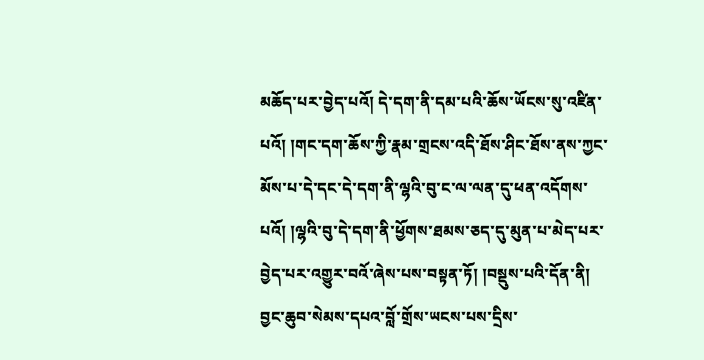མཆོད་པར་བྱེད་པའོ། དེ་དག་ནི་དམ་པའི་ཆོས་ཡོངས་སུ་འཛིན་པའོ། །གང་དག་ཆོས་ཀྱི་རྣམ་གྲངས་འདི་ཐོས་ཤིང་ཐོས་ནས་ཀྱང་མོས་པ་དེ་དང་དེ་དག་ནི་ལྷའི་བུ་ང་ལ་ལན་དུ་ཕན་འདོགས་པའོ། །ལྷའི་བུ་དེ་དག་ནི་ཕྱོགས་ཐམས་ཅད་དུ་མུན་པ་མེད་པར་བྱེད་པར་འགྱུར་བའོ་ཞེས་པས་བསྟན་ཏོ། །བསྡུས་པའི་དོན་ནི། བྱང་ཆུབ་སེམས་དཔའ་བློ་གྲོས་ཡངས་པས་དྲིས་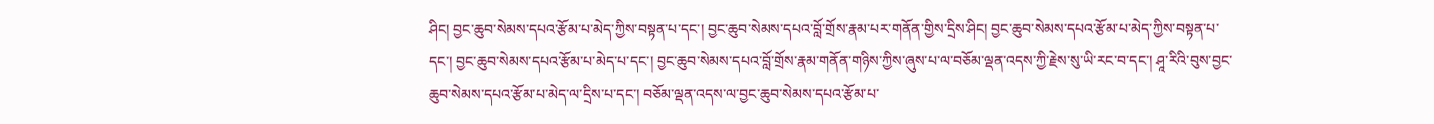ཤིང། བྱང་ཆུབ་སེམས་དཔའ་རྩོམ་པ་མེད་ཀྱིས་བསྟན་པ་དང་། བྱང་ཆུབ་སེམས་དཔའ་བློ་གྲོས་རྣམ་པར་གནོན་གྱིས་དྲིས་ཤིང། བྱང་ཆུབ་སེམས་དཔའ་རྩོམ་པ་མེད་ཀྱིས་བསྟན་པ་དང་། བྱང་ཆུབ་སེམས་དཔའ་རྩོམ་པ་མེད་པ་དང་། བྱང་ཆུབ་སེམས་དཔའ་བློ་གྲོས་རྣམ་གནོན་གཉིས་ཀྱིས་ཞུས་པ་ལ་བཅོམ་ལྡན་འདས་ཀྱི་རྗེས་སུ་ཡི་རང་བ་དང་། ཤཱ་རིའི་བུས་བྱང་ཆུབ་སེམས་དཔའ་རྩོམ་པ་མེད་ལ་དྲིས་པ་དང་། བཅོམ་ལྡན་འདས་ལ་བྱང་ཆུབ་སེམས་དཔའ་རྩོམ་པ་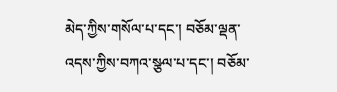མེད་ཀྱིས་གསོལ་པ་དང་། བཅོམ་ལྡན་འདས་ཀྱིས་བཀའ་སྩལ་པ་དང་། བཅོམ་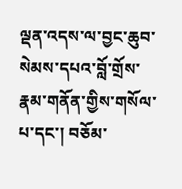ལྡན་འདས་ལ་བྱང་ཆུབ་སེམས་དཔའ་བློ་གྲོས་རྣམ་གནོན་གྱིས་གསོལ་པ་དང་། བཅོམ་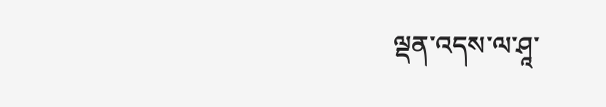ལྡན་འདས་ལ་ཤཱ་